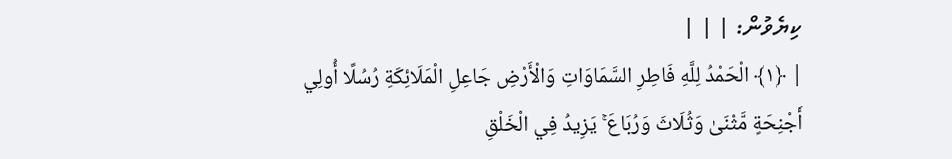ކިޔެވުން: | | |
| ﴿١﴾ الْحَمْدُ لِلَّهِ فَاطِرِ السَّمَاوَاتِ وَالْأَرْضِ جَاعِلِ الْمَلَائِكَةِ رُسُلًا أُولِي أَجْنِحَةٍ مَّثْنَىٰ وَثُلَاثَ وَرُبَاعَ ۚ يَزِيدُ فِي الْخَلْقِ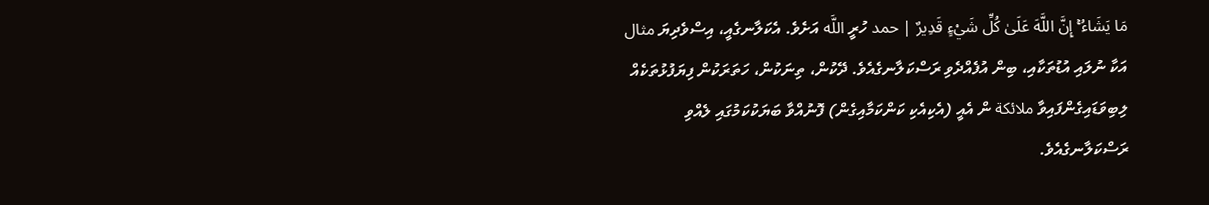مَا يَشَاءُ ۚ إِنَّ اللَّهَ عَلَىٰ كُلِّ شَيْءٍ قَدِيرٌ | حمد ހުރީ اللَّه އަށެވެ. އެކަލާނގެއީ، އިސްވެދިޔަ مثال އަކާ ނުލައި އުޑުތަކާއި، ބިން އުފެއްދެވި ރަސްކަލާނގެއެވެ. ދޭކުން، ތިނަކުން، ހަތަރަކުން ފިޔަފުޅުތަކެއް ލިބިވަޑައިގެންފައިވާ ملائكة ން އެއީ (އެކިއެކި ކަންކަމާއިގެން) ފޮނުއްވާ ބަޔަކުކަމުގައި ލެއްވި ރަސްކަލާނގެއެވެ.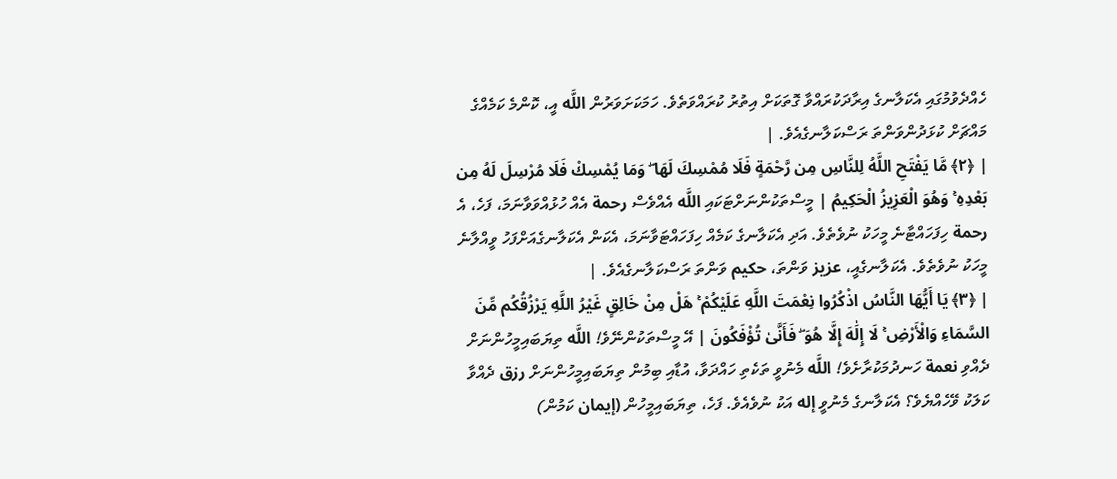ހެއްދެވުމުގައި އެކަލާނގެ އިރާދަކުރައްވާ ގޮތަކަށް އިތުރު ކުރައްވަތެވެ. ހަމަކަށަވަރުން اللَّه އީ، ކޮންމެ ކަމެއްގެ މައްޗަށް ކުޅަދުންވަންތަ ރަސްކަލާނގެއެވެ. |
| ﴿٢﴾ مَّا يَفْتَحِ اللَّهُ لِلنَّاسِ مِن رَّحْمَةٍ فَلَا مُمْسِكَ لَهَا ۖ وَمَا يُمْسِكْ فَلَا مُرْسِلَ لَهُ مِن بَعْدِهِ ۚ وَهُوَ الْعَزِيزُ الْحَكِيمُ | މީސްތަކުންނަށްޓަކައި اللَّه އެއްވެސް رحمة އެއް ހުޅުއްވަވާނަމަ، ފަހެ، އެ رحمة ހިފަހައްޓާނެ މީހަކު ނުވެތެވެ. އަދި އެކަލާނގެ ކަމެއް ހިފަހައްޓަވާނަމަ، އެކަން އެކަލާނގެއަށްފަހު ވީއްލާނެ މީހަކު ނުވެތެވެ. އެކަލާނގެއީ، عزيز ވަންތަ، حكيم ވަންތަ ރަސްކަލާނގެއެވެ. |
| ﴿٣﴾ يَا أَيُّهَا النَّاسُ اذْكُرُوا نِعْمَتَ اللَّهِ عَلَيْكُمْ ۚ هَلْ مِنْ خَالِقٍ غَيْرُ اللَّهِ يَرْزُقُكُم مِّنَ السَّمَاءِ وَالْأَرْضِ ۚ لَا إِلَٰهَ إِلَّا هُوَ ۖ فَأَنَّىٰ تُؤْفَكُونَ | އޭ މީސްތަކުންނޭވެ! اللَّه ތިޔަބައިމީހުންނަށް ދެއްވި نعمة ހަނދުމަކުރާށެވެ! اللَّه މެނުވީ ތަކެތި ހައްދަވާ، އުޑާއި ބިމުން ތިޔަބައިމީހުންނަށް رزق ދެއްވާ ކަލަކު ވޭހެއްޔެވެ؟ އެކަލާނގެ މެނުވީ إله އަކު ނުވެއެވެ. ފަހެ، ތިޔަބައިމީހުން (إيمان ކަމުން)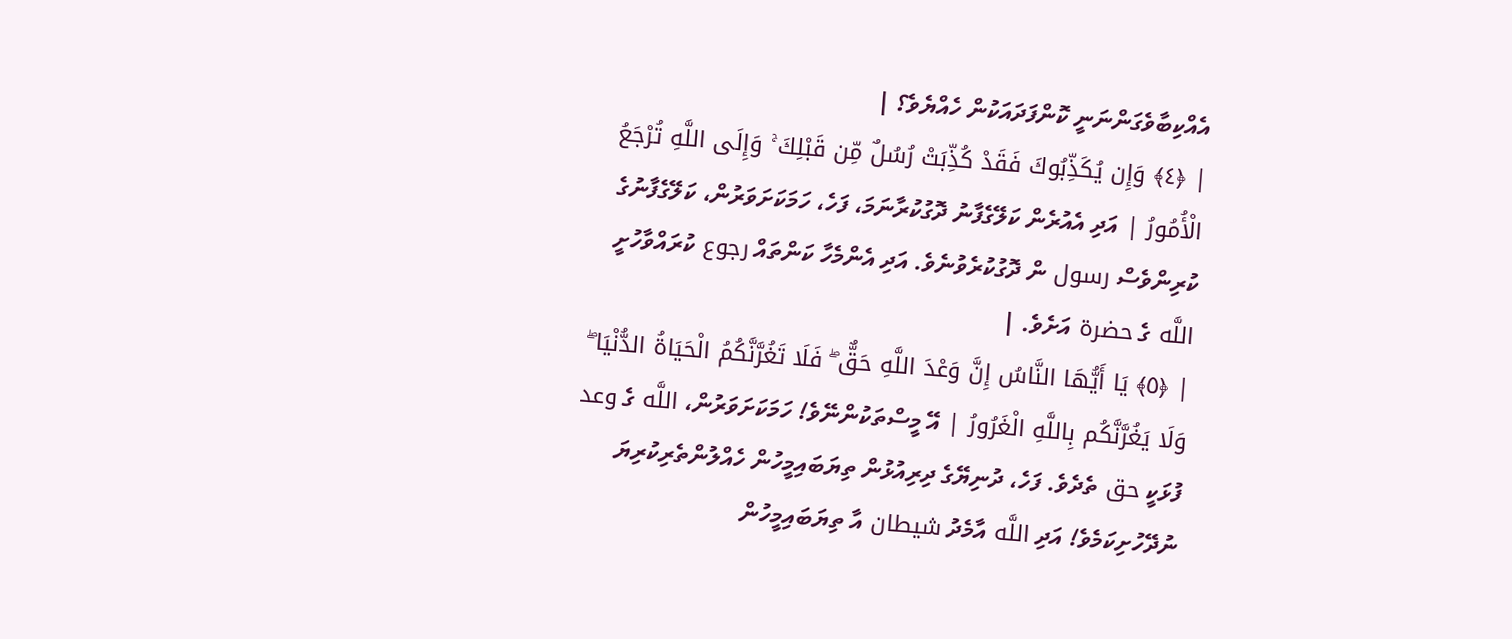އެއްކިބާވެގަންނަނީ ކޮންފަދައަކުން ހެއްޔެވެ؟ |
| ﴿٤﴾ وَإِن يُكَذِّبُوكَ فَقَدْ كُذِّبَتْ رُسُلٌ مِّن قَبْلِكَ ۚ وَإِلَى اللَّهِ تُرْجَعُ الْأُمُورُ | އަދި އެއުރެން ކަލޭގެފާނު ދޮގުކުރާނަމަ، ފަހެ، ހަމަކަށަވަރުން، ކަލޭގެފާނުގެ ކުރިންވެސް رسول ން ދޮގުކުރެވުނެވެ. އަދި އެންމެހާ ކަންތައް رجوع ކުރައްވާހުށީ اللَّه ގެ حضرة އަށެވެ. |
| ﴿٥﴾ يَا أَيُّهَا النَّاسُ إِنَّ وَعْدَ اللَّهِ حَقٌّ ۖ فَلَا تَغُرَّنَّكُمُ الْحَيَاةُ الدُّنْيَا ۖ وَلَا يَغُرَّنَّكُم بِاللَّهِ الْغَرُورُ | އޭ މީސްތަކުންނޭވެ! ހަމަކަށަވަރުން، اللَّه ގެ وعد ފުޅަކީ حق ތެދެވެ. ފަހެ، ދުނިޔޭގެ ދިރިއުޅުން ތިޔަބައިމީހުން ހެއްލުންތެރިކުރިޔަ ނުދޭހުށިކަމެވެ! އަދި اللَّه އާމެދު شيطان އާ ތިޔަބައިމީހުން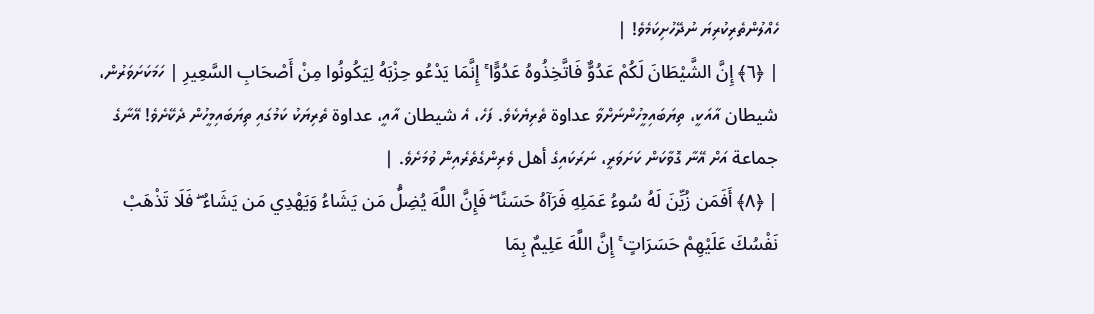ހެއްލުންތެރިކުރިޔަ ނުދޭހުށިކަމެވެ! |
| ﴿٦﴾ إِنَّ الشَّيْطَانَ لَكُمْ عَدُوٌّ فَاتَّخِذُوهُ عَدُوًّا ۚ إِنَّمَا يَدْعُو حِزْبَهُ لِيَكُونُوا مِنْ أَصْحَابِ السَّعِيرِ | ހަމަކަށަވަރުން، شيطان އާއަކީ، ތިޔަބައިމީހުންނަށްވާ عداوة ތެރިޔެކެވެ. ފަހެ، އެ شيطان އާއީ، عداوة ތެރިޔަކު ކަމުގައި ތިޔަބައިމީހުން ދެކޭށެވެ! އޭނާގެ جماعة އަށް އޭނާ ގޮވާކަން ކަށަވަރީ، ނަރަކައިގެ أهل ވެރިންގެތެރެއިން ވުމަށެވެ. |
| ﴿٨﴾ أَفَمَن زُيِّنَ لَهُ سُوءُ عَمَلِهِ فَرَآهُ حَسَنًا ۖ فَإِنَّ اللَّهَ يُضِلُّ مَن يَشَاءُ وَيَهْدِي مَن يَشَاءُ ۖ فَلَا تَذْهَبْ نَفْسُكَ عَلَيْهِمْ حَسَرَاتٍ ۚ إِنَّ اللَّهَ عَلِيمٌ بِمَا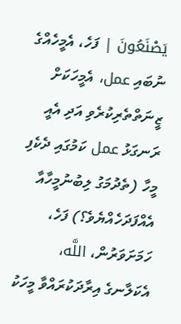يَصْنَعُونَ | ފަހެ، އެމީހެއްގެ ނުބައި عمل، އެމީހަކަށް ޒީނަތްތެރިކުރެވި އަދި އެއީ ރަނގަޅު عمل ކަމުގައި ދެކެފި މީހާ (ތެދުމަގު ލިބުނުމީހާއާ އެއްފަދަހެއްޔެވެ؟) ފަހެ، ހަމަށަވަރުން، اللَّه، އެކަލާނގެ އިރާދަކުރައްވާ މީހަކު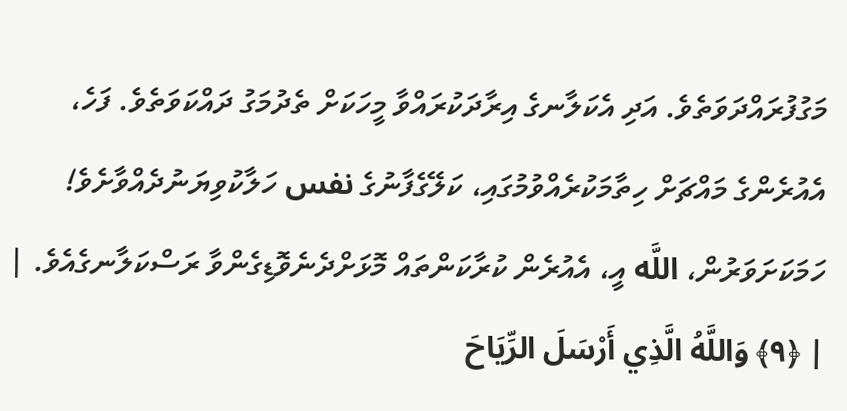މަގުފުރައްދަވަތެވެ. އަދި އެކަލާނގެ އިރާދަކުރައްވާ މީހަކަށް ތެދުމަގު ދައްކަވަތެވެ. ފަހެ، އެއުރެންގެ މައްޗަށް ހިތާމަކުރެއްވުމުގައި، ކަލޭގެފާނުގެ نفس ހަލާކުވިޔަނުދެއްވާށެވެ! ހަމަކަށަވަރުން، اللَّه އީ، އެއުރެން ކުރާކަންތައް މޮޅަށްދެނެވޮޑިގެންވާ ރަސްކަލާނގެއެވެ. |
| ﴿٩﴾ وَاللَّهُ الَّذِي أَرْسَلَ الرِّيَاحَ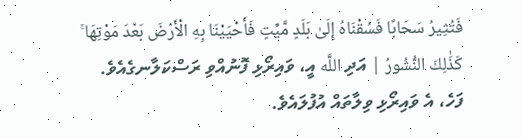فَتُثِيرُ سَحَابًا فَسُقْنَاهُ إِلَىٰ بَلَدٍ مَّيِّتٍ فَأَحْيَيْنَا بِهِ الْأَرْضَ بَعْدَ مَوْتِهَا ۚ كَذَٰلِكَ النُّشُورُ | އަދި اللَّه އީ، ވައިރޯޅި ފޮނުއްވި ރަސްކަލާނގެއެވެ. ފަހެ، އެ ވައިރޯޅި ވިލާތައް އުފުލައެވެ.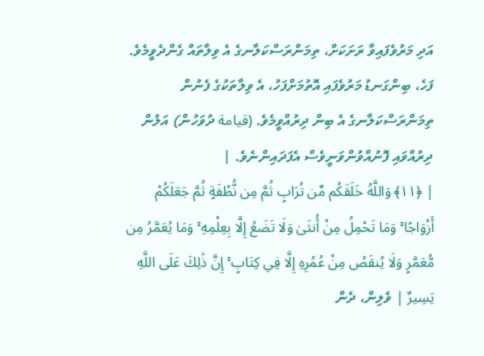އަދި މަރުވެފައިވާ ރަށަކަށް، ތިމަންރަސްކަލާނގެ އެ ވިލާތައް ގެންދެވީމެވެ. ފަހެ، ބިންގަނޑު މަރުވެފައި އޮތުމަށްފަހު، އެ ވިލާތަކުގެ ފެނުން ތިމަންރަސްކަލާނގެ އެ ބިން ދިރުއްވީމެވެ. (قيامة ދުވަހުން) އަލުން ދިރުއްވައި ފޮނުއްވުންވަނީވެސް އެފަދައިންނެވެ. |
| ﴿١١﴾ وَاللَّهُ خَلَقَكُم مِّن تُرَابٍ ثُمَّ مِن نُّطْفَةٍ ثُمَّ جَعَلَكُمْ أَزْوَاجًا ۚ وَمَا تَحْمِلُ مِنْ أُنثَىٰ وَلَا تَضَعُ إِلَّا بِعِلْمِهِ ۚ وَمَا يُعَمَّرُ مِن مُّعَمَّرٍ وَلَا يُنقَصُ مِنْ عُمُرِهِ إِلَّا فِي كِتَابٍ ۚ إِنَّ ذَٰلِكَ عَلَى اللَّهِ يَسِيرٌ | ވެލިން، ދެން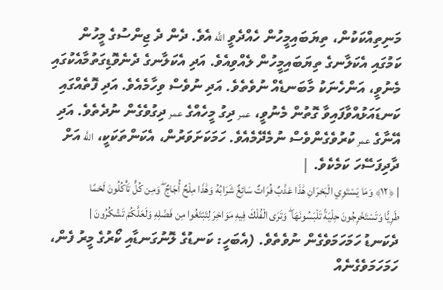މަނިތިއްކަކުން، ތިޔަބައިމީހުން ހެއްދެވީ اللَّه އެވެ. ދެން ދެ ޖިންސުގެ މީހުން ކަމުގައި އެކަލާނގެ ތިޔަބައިމީހުން ލެއްވިއެވެ. އަދި އެކަލާނގެ ދެނެވޮޑިގަތުމާއެކުގައި މެނުވީ، އަންހެނަކު މާބަނޑެއް ނުވެތެވެ. އަދި ނުވެސް ވިހާމެއެވެ. އަދި ފޮތެއްގައި ކަނޑައަޅުއްވާފައިވާ ގޮތުން މެނުވީ، عمر ދިގު މީހެއްގެ عمر ދިގުވެގެން ނުދެތެވެ. އަދި އޭނާގެ عمر ކުރުވެގެންވެސް ނުމެދޭމެއެވެ. ހަމަކަށަވަރުން، އެކަންތަކަކީ، اللَّه އަށް ދާދިފަސޭހަ ކަމެކެވެ. |
| ﴿١٢﴾ وَمَا يَسْتَوِي الْبَحْرَانِ هَٰذَا عَذْبٌ فُرَاتٌ سَائِغٌ شَرَابُهُ وَهَٰذَا مِلْحٌ أُجَاجٌ ۖ وَمِن كُلٍّ تَأْكُلُونَ لَحْمًا طَرِيًّا وَتَسْتَخْرِجُونَ حِلْيَةً تَلْبَسُونَهَا ۖ وَتَرَى الْفُلْكَ فِيهِ مَوَاخِرَ لِتَبْتَغُوا مِن فَضْلِهِ وَلَعَلَّكُمْ تَشْكُرُونَ | ދެކަނޑު ހަމަހަމަވެގެން ނުވެތެވެ. (އެބަހީ: ކަނޑުގެ ލޮނުގަނޑާއި ކޯރުގެ މީރު ފެން، ހަމަހަމަވެގެނެއް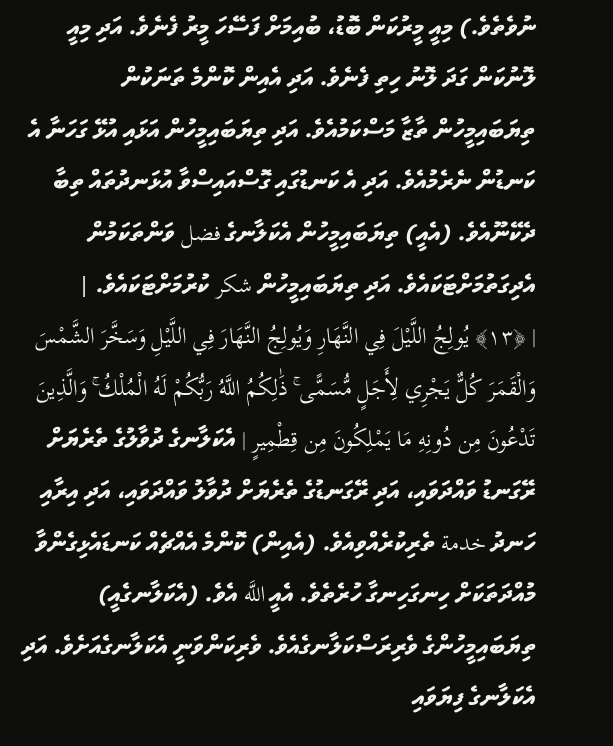ނުވެތެވެ.) މިއީ މީރުކަން ބޮޑު، ބުއިމަށް ފަސޭހަ މީރު ފެނެވެ. އަދި މިއީ ލޮނުކަން ގަދަ ލޮނު ހިތި ފެނެވެ. އަދި އެއިން ކޮންމެ ތަނަކުން ތިޔަބައިމީހުން ތާޒާ މަސްކަމުއެވެ. އަދި ތިޔަބައިމީހުން އަޅައި އުޅޭ ގަހަނާ އެ ކަނޑުން ނެރެމުއެވެ. އަދި އެ ކަނޑުގައި ގޮސްއައިސްވާ އުޅަނދުތައް ތިބާ ދެކޭނޫއެވެ. (އެއީ) ތިޔަބައިމީހުން އެކަލާނގެ فضل ވަންތަކަމުން އެދިގަތުމަށްޓަކައެވެ. އަދި ތިޔަބައިމީހުން شكر ކުރުމަށްޓަކައެވެ. |
| ﴿١٣﴾ يُولِجُ اللَّيْلَ فِي النَّهَارِ وَيُولِجُ النَّهَارَ فِي اللَّيْلِ وَسَخَّرَ الشَّمْسَ وَالْقَمَرَ كُلٌّ يَجْرِي لِأَجَلٍ مُّسَمًّى ۚ ذَٰلِكُمُ اللَّهُ رَبُّكُمْ لَهُ الْمُلْكُ ۚ وَالَّذِينَ تَدْعُونَ مِن دُونِهِ مَا يَمْلِكُونَ مِن قِطْمِيرٍ | އެކަލާނގެ ދުވާލުގެ ތެރެޔަށް ރޭގަނޑު ވައްދަވައި، އަދި ރޭގަނޑުގެ ތެރެޔަށް ދުވާލު ވައްދަވައި، އަދި އިރާއި ހަނދު خدمة ތެރިކުރެއްވިއެވެ. (އެއިން) ކޮންމެ އެއްޗެއް ކަނޑައެޅިގެންވާ މުއްދަތަކަށް ހިނގަހިނގާ ހުރެތެވެ. އެއީ اللَّه އެވެ. (އެކަލާނގެއީ) ތިޔަބައިމީހުންގެ ވެރިރަސްކަލާނގެއެވެ. ވެރިކަންވަނީ އެކަލާނގެއަށެވެ. އަދި އެކަލާނގެ ފިޔަވައި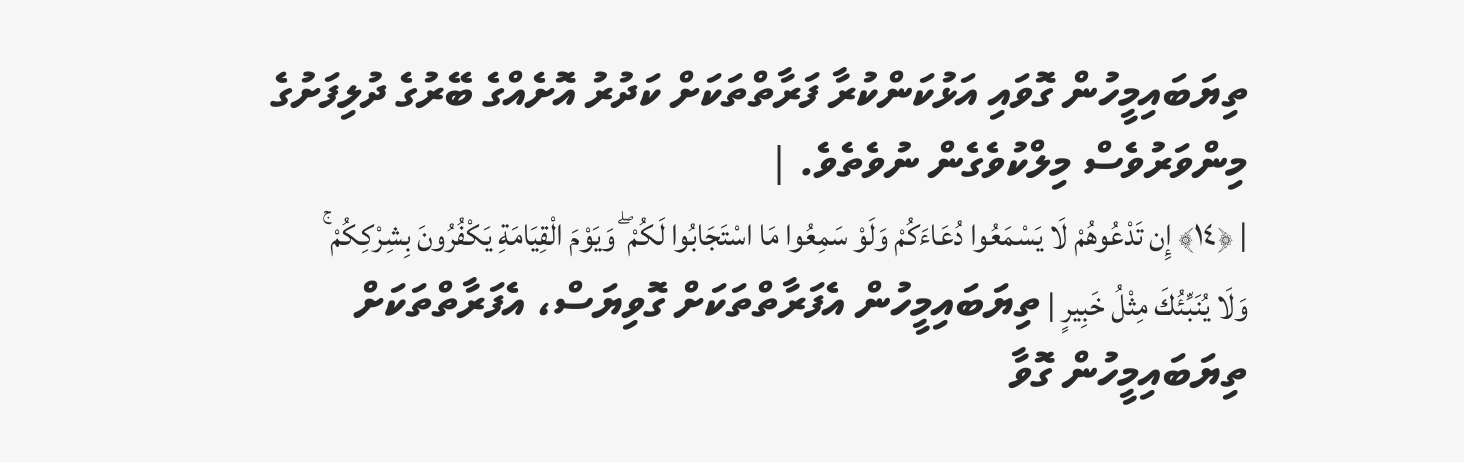ތިޔަބައިމީހުން ގޮވައި އަޅުކަންކުރާ ފަރާތްތަކަށް ކަދުރު އޮށެއްގެ ބޭރުގެ ދުލިފަށުގެ މިންވަރުވެސް މިލްކުވެގެން ނުވެތެވެ. |
| ﴿١٤﴾ إِن تَدْعُوهُمْ لَا يَسْمَعُوا دُعَاءَكُمْ وَلَوْ سَمِعُوا مَا اسْتَجَابُوا لَكُمْ ۖ وَيَوْمَ الْقِيَامَةِ يَكْفُرُونَ بِشِرْكِكُمْ ۚ وَلَا يُنَبِّئُكَ مِثْلُ خَبِيرٍ | ތިޔަބައިމީހުން އެފަރާތްތަކަށް ގޮވިޔަސް، އެފަރާތްތަކަށް ތިޔަބައިމީހުން ގޮވާ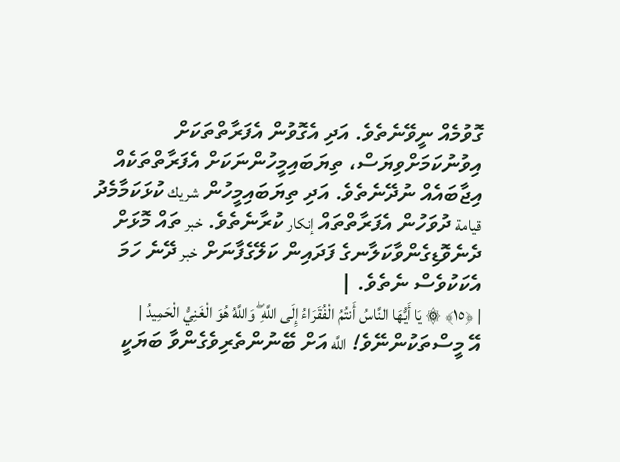ގޮވުމެއް ނީވޭނެތެވެ. އަދި އެގޮވުން އެފަރާތްތަކަށް އިވުނުކަމަށްވިޔަސް، ތިޔަބައިމީހުންނަކަށް އެފަރާތްތަކެއް އިޖާބައެއް ނުދޭނެތެވެ. އަދި ތިޔަބައިމީހުން شريك ކުޅަކަމާމެދު قيامة ދުވަހުން އެފަރާތްތައް إنكار ކުރާނެތެވެ. خبر ތައް މޮޅަށް ދެނެވޮޑިގެންވާކަލާނގެ ފަދައިން ކަލޭގެފާނަށް خبر ދޭނެ ހަމަ އެކަކުވެސް ނެތެވެ. |
| ﴿١٥﴾ ۞ يَا أَيُّهَا النَّاسُ أَنتُمُ الْفُقَرَاءُ إِلَى اللَّهِ ۖ وَاللَّهُ هُوَ الْغَنِيُّ الْحَمِيدُ | އޭ މީސްތަކުންނޭވެ! اللَّه އަށް ބޭނުންތެރިވެގެންވާ ބަޔަކީ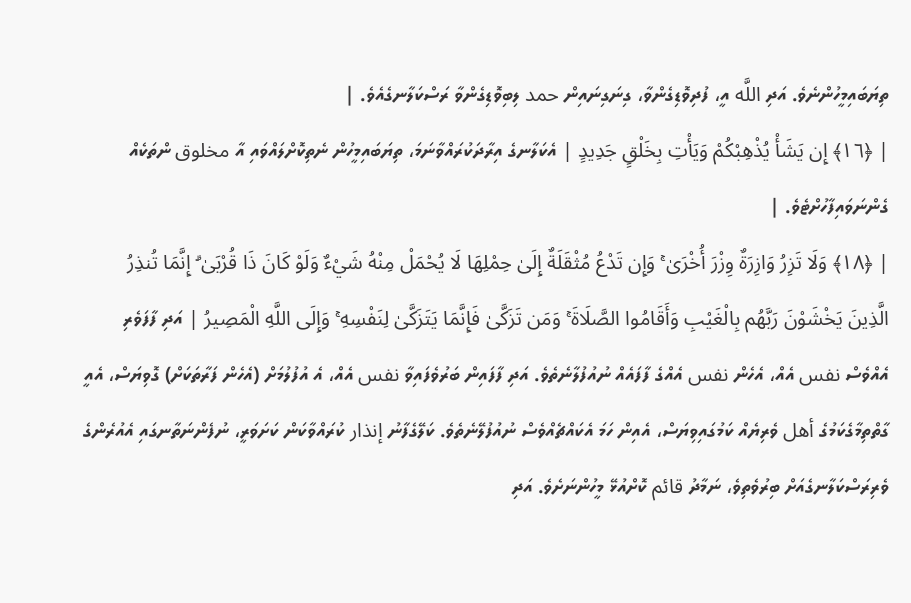ތިޔަބައިމީހުންނެވެ. އަދި اللَّه އީ، ފުދިވޮޑިގެންވާ، ގިނަގިނައިން حمد ލިބިވޮޑިގެންވާ ރަސްކަލާނގެއެވެ. |
| ﴿١٦﴾ إِن يَشَأْ يُذْهِبْكُمْ وَيَأْتِ بِخَلْقٍ جَدِيدٍ | އެކަލާނގެ އިރާދަކުރައްވާނަމަ، ތިޔަބައިމީހުން ނެތިކޮށްލައްވައި އާ مخلوق ންތަކެއް ގެންނަވައިފާހުށްޓެވެ. |
| ﴿١٨﴾ وَلَا تَزِرُ وَازِرَةٌ وِزْرَ أُخْرَىٰ ۚ وَإِن تَدْعُ مُثْقَلَةٌ إِلَىٰ حِمْلِهَا لَا يُحْمَلْ مِنْهُ شَيْءٌ وَلَوْ كَانَ ذَا قُرْبَىٰ ۗ إِنَّمَا تُنذِرُ الَّذِينَ يَخْشَوْنَ رَبَّهُم بِالْغَيْبِ وَأَقَامُوا الصَّلَاةَ ۚ وَمَن تَزَكَّىٰ فَإِنَّمَا يَتَزَكَّىٰ لِنَفْسِهِ ۚ وَإِلَى اللَّهِ الْمَصِيرُ | އަދި ފާފަވެރި އެއްވެސް نفس އެއް، އެހެން نفس އެއްގެ ފާފައެއް ނުއުފުލާނެތެވެ. އަދި ފާފައިން ބަރުވެފައިވާ نفس އެއް، އެ އުފުލުމަށް (އެހެން ފަރާތަކަށް) ގޮވިޔަސް، އެއީ ގާތްތިމާގެކަމުގެ أهل ވެރިޔެއް ކަމުގައިވިޔަސް، އެއިން ހަމަ އެކައްޗެއްވެސް ނުއުފުލޭނެތެވެ. ކަލޭގެފާނު إنذار ކުރައްވާކަން ކަށަވަރީ، ނުފެންނަތާނގައި އެއުރެންގެ ވެރިރަސްކަލާނގެއަށް ބިރުވެތިވެ، ނަމާދު قائم ކޮށްއުޅޭ މީހުންނަށެވެ. އަދި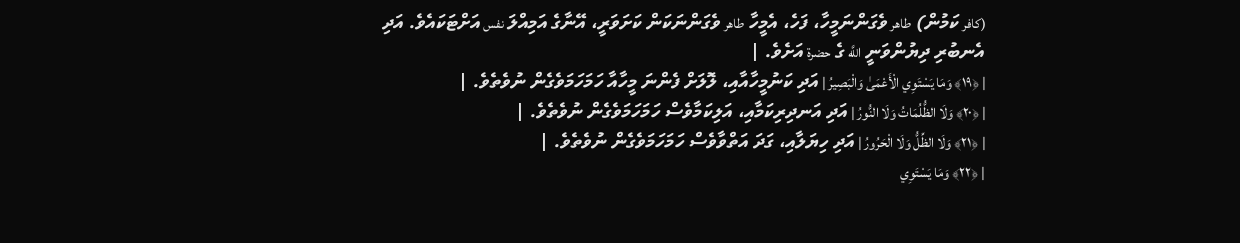(كافر ކަމުން) طاهر ވެގަންނަމީހާ، ފަހެ، އެމީހާ طاهر ވެގަންނަކަން ކަށަވަރީ، އޭނާގެ އަމިއްލަ نفس އަށްޓަކައެވެ. އަދި އެނބުރި ދިޔުންވަނީ اللَّه ގެ حضرة އަށެވެ. |
| ﴿١٩﴾ وَمَا يَسْتَوِي الْأَعْمَىٰ وَالْبَصِيرُ | އަދި ކަނުމީހާއާއި، ލޮލަށް ފެންނަ މީހާއާ ހަމަހަމަވެގެން ނުވެތެވެ. |
| ﴿٢٠﴾ وَلَا الظُّلُمَاتُ وَلَا النُّورُ | އަދި އަނދިރިކަމާއި، އަލިކަމާވެސް ހަމަހަމަވެގެން ނުވެތެވެ. |
| ﴿٢١﴾ وَلَا الظِّلُّ وَلَا الْحَرُورُ | އަދި ހިޔަލާއި، ގަދަ އަތްވާވެސް ހަމަހަމަވެގެން ނުވެތެވެ. |
| ﴿٢٢﴾ وَمَا يَسْتَوِي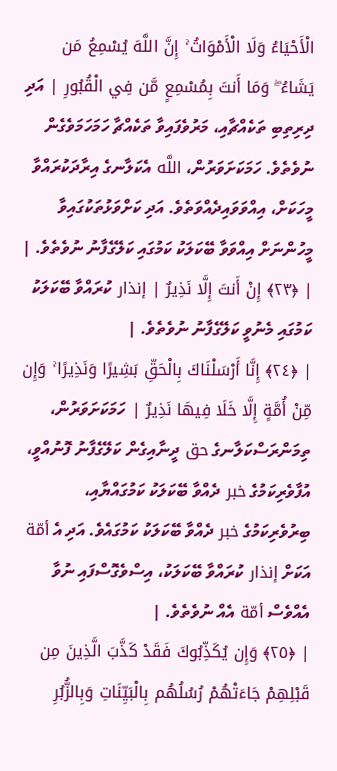الْأَحْيَاءُ وَلَا الْأَمْوَاتُ ۚ إِنَّ اللَّهَ يُسْمِعُ مَن يَشَاءُ ۖ وَمَا أَنتَ بِمُسْمِعٍ مَّن فِي الْقُبُورِ | އަދި ދިރިތިބި ތަކެއްޗާއި، މަރުވެފައިވާ ތަކެއްޗާ ހަމަހަމަވެގެން ނުވެތެވެ. ހަމަކަށަވަރުން، اللَّه އެކަލާނގެ އިރާދަކުރައްވާ މީހަކަށް، އިއްވަވައިދެއްވަތެވެ. އަދި ކަށްވަޅުތަކުގައިވާ މީހުންނަށް އިއްވަވާ ބޭކަލަކު ކަމުގައި ކަލޭގެފާނު ނުވެތެވެ. |
| ﴿٢٣﴾ إِنْ أَنتَ إِلَّا نَذِيرٌ | إنذار ކުރައްވާ ބޭކަލަކު ކަމުގައި މެނުވީ ކަލޭގެފާނު ނުވެތެވެ. |
| ﴿٢٤﴾ إِنَّا أَرْسَلْنَاكَ بِالْحَقِّ بَشِيرًا وَنَذِيرًا ۚ وَإِن مِّنْ أُمَّةٍ إِلَّا خَلَا فِيهَا نَذِيرٌ | ހަމަކަށަވަރުން، ތިމަންރަސްކަލާނގެ حق ދީނާއިގެން ކަލޭގެފާނު ފޮނުއްވީ، އުފާވެރިކަމުގެ خبر ދެއްވާ ބޭކަލަކު ކަމުގައްޔާއި، ބިރުވެރިކަމުގެ خبر ދެއްވާ ބޭކަލަކު ކަމުގައެވެ. އަދި އެ أمّة އަކަށް إنذار ކުރައްވާ ބޭކަލަކު، އިސްވެގޮސްފައި ނުވާ އެއްވެސް أمّة އެއް ނުވެތެވެ. |
| ﴿٢٥﴾ وَإِن يُكَذِّبُوكَ فَقَدْ كَذَّبَ الَّذِينَ مِن قَبْلِهِمْ جَاءَتْهُمْ رُسُلُهُم بِالْبَيِّنَاتِ وَبِالزُّبُرِ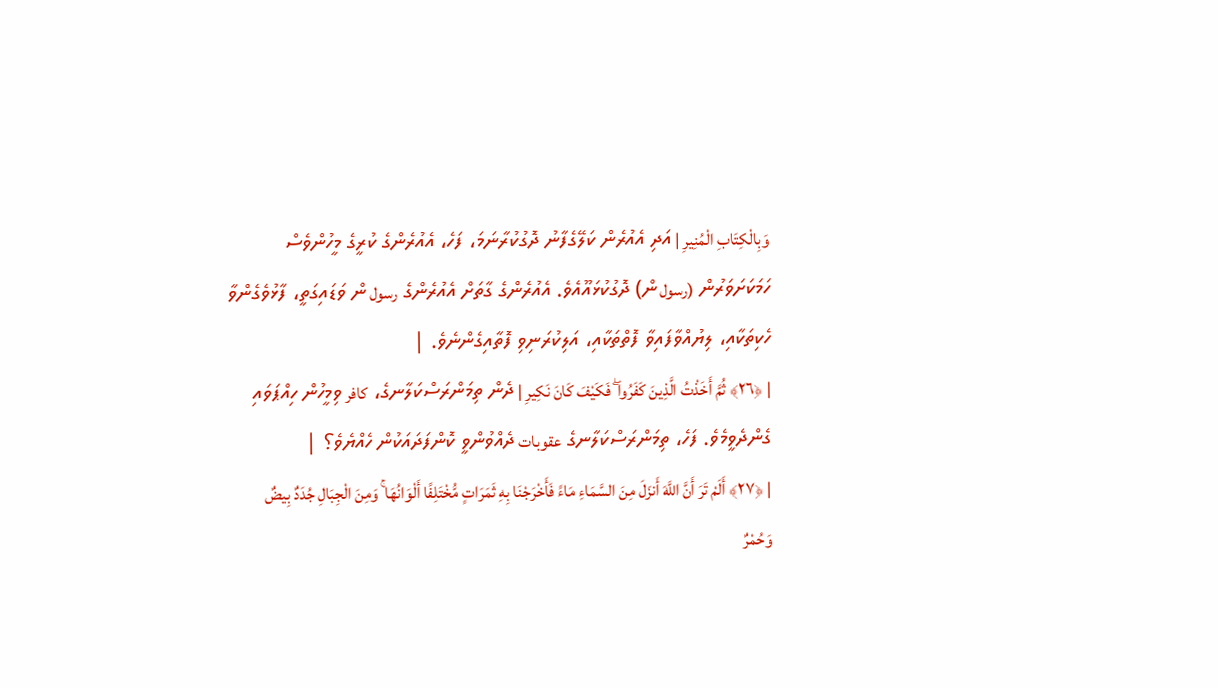وَبِالْكِتَابِ الْمُنِيرِ | އަދި އެއުރެން ކަލޭގެފާނު ދޮގުކުރާނަމަ، ފަހެ، އެއުރެންގެ ކުރީގެ މީހުންވެސް ހަމަކަށަވަރުން (رسول ން) ދޮގުކުޅައޫއެވެ. އެއުރެންގެ ގާތަށް އެއުރެންގެ رسول ން ވަޑައިގަތީ، ފާޅުވެގެންވާ ހެކިތަކާއި، ލިޔުއްވާފައިވާ ފޮތްތަކާއި، އަލިކުރަނިވި ފޮތާއިގެންނެވެ. |
| ﴿٢٦﴾ ثُمَّ أَخَذْتُ الَّذِينَ كَفَرُوا ۖ فَكَيْفَ كَانَ نَكِيرِ | ދެން ތިމަންރަސްކަލާނގެ، كافر ވިމީހުން ހިއްޕަވައި ގެންދެވީމެވެ. ފަހެ، ތިމަންރަސްކަލާނގެ عقوبات ދެއްވުންވީ ކޮންފަދައަކުން ހެއްޔެވެ؟ |
| ﴿٢٧﴾ أَلَمْ تَرَ أَنَّ اللَّهَ أَنزَلَ مِنَ السَّمَاءِ مَاءً فَأَخْرَجْنَا بِهِ ثَمَرَاتٍ مُّخْتَلِفًا أَلْوَانُهَا ۚ وَمِنَ الْجِبَالِ جُدَدٌ بِيضٌ وَحُمْرٌ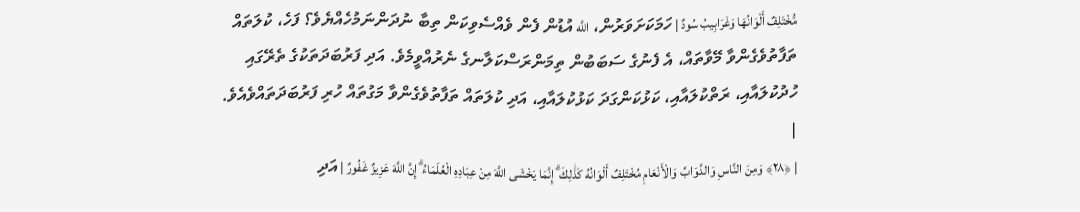مُّخْتَلِفٌ أَلْوَانُهَا وَغَرَابِيبُ سُودٌ | ހަމަކަށަވަރުން، اللَّه އުޑުން ފެން ވެއްސެވިކަން ތިބާ ނުދަންނަމުހެއްޔެވެ؟ ފަހެ، ކުލަތައް ތަފާތުވެގެންވާ މޭވާތައް، އެ ފެނުގެ ސަބަބުން ތިމަންރަސްކަލާނގެ ނެރުއްވީމެވެ. އަދި ފަރުބަދަތަކުގެ ތެރޭގައި ހުދުކުލައާއި، ރަތްކުލައާއި، ކަޅުކަންގަދަ ކަޅުކުލައާއި، އަދި ކުލަތައް ތަފާތުވެގެންވާ މަގުތައް ހުރި ފަރުބަދަތައްވެއެވެ. |
| ﴿٢٨﴾ وَمِنَ النَّاسِ وَالدَّوَابِّ وَالْأَنْعَامِ مُخْتَلِفٌ أَلْوَانُهُ كَذَٰلِكَ ۗ إِنَّمَا يَخْشَى اللَّهَ مِنْ عِبَادِهِ الْعُلَمَاءُ ۗ إِنَّ اللَّهَ عَزِيزٌ غَفُورٌ | އަދި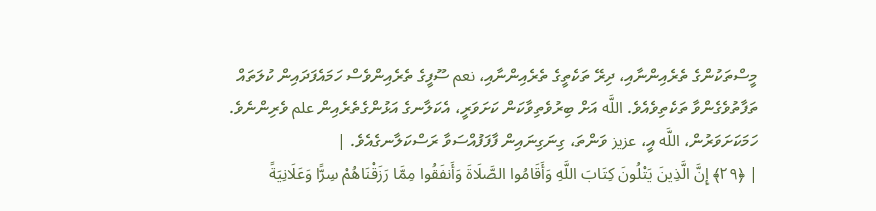މީސްތަކުންގެ ތެރެއިންނާއި، ދިރޭ ތަކެތީގެ ތެރެއިންނާއި، نعم ސޫފީގެ ތެރެއިންވެސް ހަމައެފަދައިން ކުލަތައް ތަފާތުވެގެންވާ ތަކެތިވެއެވެ. اللَّه އަށް ބިރުވެތިވާކަން ކަށަވަރީ، އެކަލާނގެ އަޅުންގެތެރެއިން علم ވެރިންނެވެ. ހަމަކަށަވަރުން، اللَّه އީ، عزيز ވަންތަ، ގިނަގިނައިން ފާފަފުއްސަވާ ރަސްކަލާނގެއެވެ. |
| ﴿٢٩﴾ إِنَّ الَّذِينَ يَتْلُونَ كِتَابَ اللَّهِ وَأَقَامُوا الصَّلَاةَ وَأَنفَقُوا مِمَّا رَزَقْنَاهُمْ سِرًّا وَعَلَانِيَةً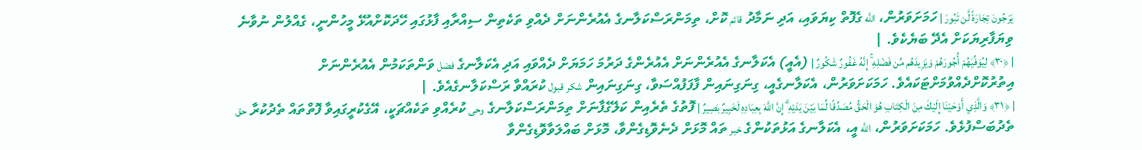يَرْجُونَ تِجَارَةً لَّن تَبُورَ | ހަމަށަވަރުން، اللَّه ގެފޮތް ކިޔަވައި، އަދި ނަމާދު قائم ކޮށް، ތިމަންރަސްކަލާނގެ އެއުރެންނަށް ދެއްވި ތަކެތިން ސިއްރާއި ފާޅުގައި ހޭދަކޮށްއުޅޭ މީހުންނީ، ގެއްލުން ނުވާނެ ވިޔަފާރިޔަކަށް އެދޭ ބަޔެކެވެ. |
| ﴿٣٠﴾ لِيُوَفِّيَهُمْ أُجُورَهُمْ وَيَزِيدَهُم مِّن فَضْلِهِ ۚ إِنَّهُ غَفُورٌ شَكُورٌ | (އެއީ) އެކަލާނގެ އެއުރެންނަށް އެއުރެންގެ ދަރުމަ ހަމަޔަށް ދެއްވައި އަދި އެކަލާނގެ فضل ވަންތަކަމުން އެއުރެންނަށް އިތުރުކޮށްދެއްވުމަށްޓަކައެވެ. ހަމަކަށަވަރުން، އެކަލާނގެއީ، ގިނަގިނައިން ފާފަފުއްސަވާ، ގިނަގިނައިން شكر قبول ކުރައްވާ ރަސްކަލާނގެއެވެ. |
| ﴿٣١﴾ وَالَّذِي أَوْحَيْنَا إِلَيْكَ مِنَ الْكِتَابِ هُوَ الْحَقُّ مُصَدِّقًا لِّمَا بَيْنَ يَدَيْهِ ۗ إِنَّ اللَّهَ بِعِبَادِهِ لَخَبِيرٌ بَصِيرٌ | ފޮތުގެ ތެރެއިން ކަލޭގެފާނަށް ތިމަންރަސްކަލާނގެ وحى ކުރެއްވި ތަކެއްޗަކީ، އޭގެކުރީގައިވާ ފޮތްތައް ތެދުކުރާ حق ތެދުބަސްފުޅެވެ. ހަމަކަށަވަރުން، اللَّه އީ، އެކަލާނގެ އަޅުތަކުންގެ خبر ތައް މޮޅަށް ދެނެވޮޑިގެންވާ، މޮޅަށް ބައްލަވާވޮޑިގެންވާ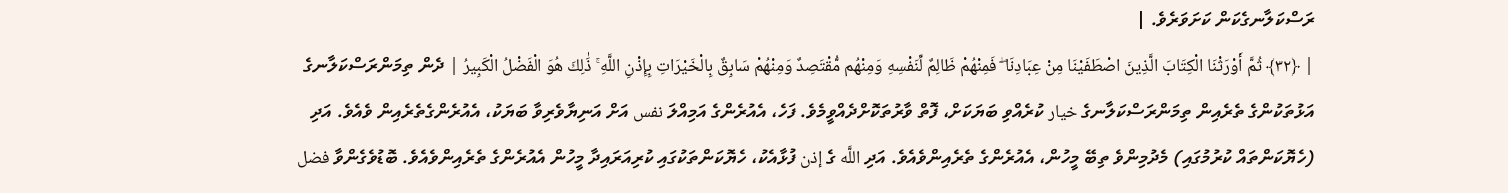ރަސްކަލާނގެކަން ކަށަވަރެވެ. |
| ﴿٣٢﴾ ثُمَّ أَوْرَثْنَا الْكِتَابَ الَّذِينَ اصْطَفَيْنَا مِنْ عِبَادِنَا ۖ فَمِنْهُمْ ظَالِمٌ لِّنَفْسِهِ وَمِنْهُم مُّقْتَصِدٌ وَمِنْهُمْ سَابِقٌ بِالْخَيْرَاتِ بِإِذْنِ اللَّهِ ۚ ذَٰلِكَ هُوَ الْفَضْلُ الْكَبِيرُ | ދެން ތިމަންރަސްކަލާނގެ އަޅުތަކުންގެ ތެރެއިން ތިމަންރަސްކަލާނގެ خيار ކުރެއްވި ބަޔަކަށް، ފޮތް ވާރުތަކޮށްދެއްވީމެވެ. ފަހެ، އެއުރެންގެ އަމިއްލަ نفس އަށް އަނިޔާވެރިވާ ބަޔަކު، އެއުރެންގެތެރެއިން ވެއެވެ. އަދި (ހެޔޮކަންތައް ކުރުމުގައި) މެދުމިންވެ ތިބޭ މީހުން، އެއުރެންގެ ތެރެއިންވެއެވެ. އަދި اللَّه ގެ إذن ފުޅާއެކު، ހެޔޮކަންތަކުގައި ކުރިއަރައިދާ މީހުން އެއުރެންގެ ތެރެއިންވެއެވެ. ބޮޑުވެގެންވާ فضل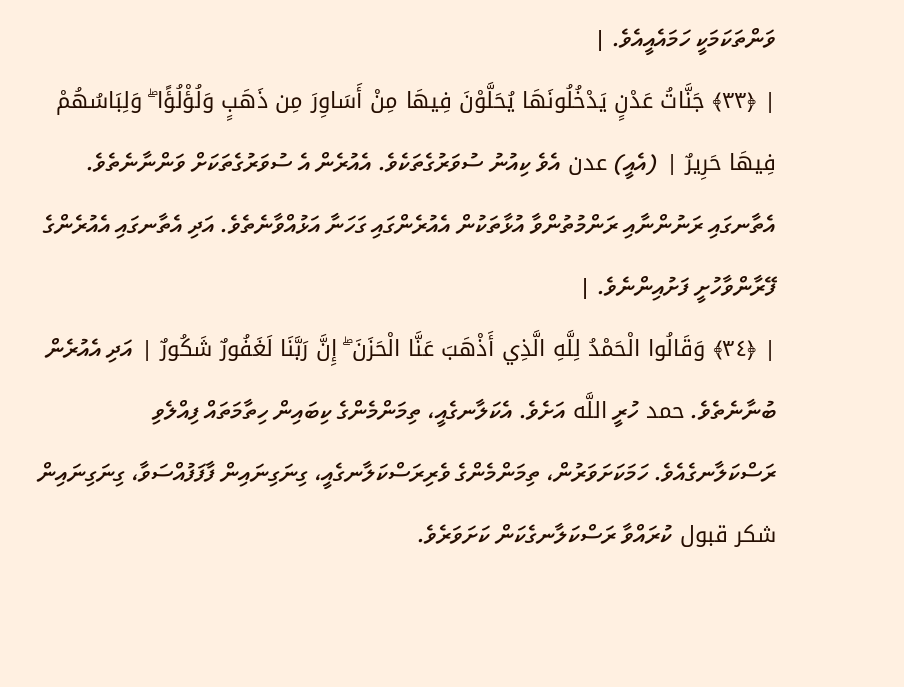ވަންތަކަމަކީ ހަމައެއީއެވެ. |
| ﴿٣٣﴾ جَنَّاتُ عَدْنٍ يَدْخُلُونَهَا يُحَلَّوْنَ فِيهَا مِنْ أَسَاوِرَ مِن ذَهَبٍ وَلُؤْلُؤًا ۖ وَلِبَاسُهُمْ فِيهَا حَرِيرٌ | (އެއީ) عدن އެވެ ކިއުނު ސުވަރުގެތަކެވެ. އެއުރެން އެ ސުވަރުގެތަކަށް ވަންނާނެތެވެ. އެތާނގައި ރަނުންނާއި ރަންމުތުންވާ އުޅާތަކުން އެއުރެންގައި ގަހަނާ އަޅުއްވާނެތެވެ. އަދި އެތާނގައި އެއުރެންގެ ފޭރާންވާހުށީ ފަށުއިންނެވެ. |
| ﴿٣٤﴾ وَقَالُوا الْحَمْدُ لِلَّهِ الَّذِي أَذْهَبَ عَنَّا الْحَزَنَ ۖ إِنَّ رَبَّنَا لَغَفُورٌ شَكُورٌ | އަދި އެއުރެން ބުނާނެތެވެ. حمد ހުރީ اللَّه އަށެވެ. އެކަލާނގެއީ، ތިމަންމެންގެ ކިބައިން ހިތާމަތައް ފިއްލެވި ރަސްކަލާނގެއެވެ. ހަމަކަށަވަރުން، ތިމަންމެންގެ ވެރިރަސްކަލާނގެއީ، ގިނަގިނައިން ފާފަފުއްސަވާ، ގިނަގިނައިން شكر قبول ކުރައްވާ ރަސްކަލާނގެކަން ކަށަވަރެވެ.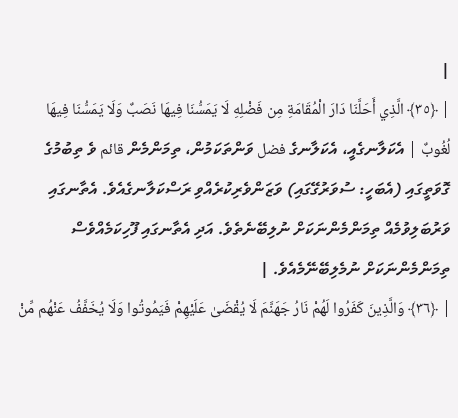|
| ﴿٣٥﴾ الَّذِي أَحَلَّنَا دَارَ الْمُقَامَةِ مِن فَضْلِهِ لَا يَمَسُّنَا فِيهَا نَصَبٌ وَلَا يَمَسُّنَا فِيهَا لُغُوبٌ | އެކަލާނގެއީ، އެކަލާނގެ فضل ވަންތަކަމުން، ތިމަންމެން قائم ވެ ތިބުމުގެ ގޮވަތީގައި (އެބަހީ: ސުވަރުގޭގައި) ވަޒަންވެރިކުރެއްވި ރަސްކަލާނގެއެވެ. އެތާނގައި ވަރުބަލިވުމެއް ތިމަންމެންނަކަށް ނުލިބޭނެތެވެ. އަދި އެތާނގައި ފޫހިކަމެއްވެސް ތިމަންމެންނަކަށް ނުމެލިބޭނޭމެއެވެ. |
| ﴿٣٦﴾ وَالَّذِينَ كَفَرُوا لَهُمْ نَارُ جَهَنَّمَ لَا يُقْضَىٰ عَلَيْهِمْ فَيَمُوتُوا وَلَا يُخَفَّفُ عَنْهُم مِّنْ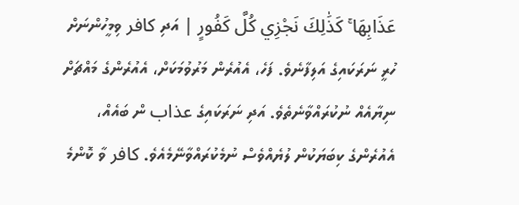عَذَابِهَا ۚ كَذَٰلِكَ نَجْزِي كُلَّ كَفُورٍ | އަދި كافر ވިމީހުންނަށް ހުރީ ނަރަކައިގެ އަލިފާނެވެ. ފަހެ، އެއުރެން މަރުވުމަކަށް، އެއުރެންގެ މައްޗަށް ނިޔާއެއް ނުކުރައްވާނެތެވެ. އަދި ނަރަކައިގެ عذاب ން ބައެއް، އެއުރެންގެ ކިބަޔަކުން ލުޔެއްވެސް ނުމެކުރައްވާނޭމެއެވެ. كافر ވާ ކޮންމެ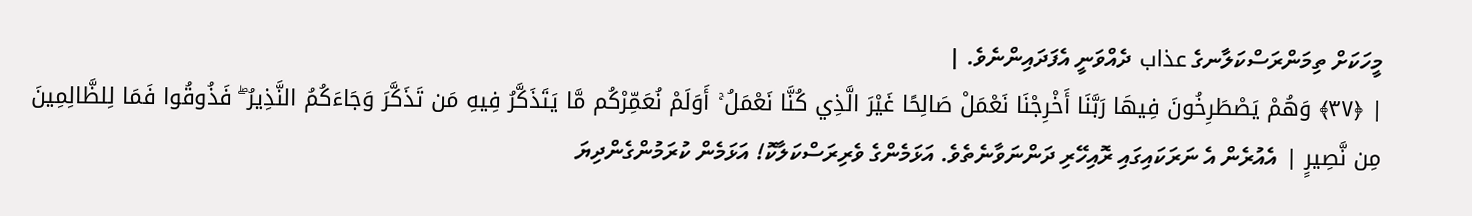މީހަކަށް ތިމަންރަސްކަލާނގެ عذاب ދެއްވަނީ އެފަދައިންނެވެ. |
| ﴿٣٧﴾ وَهُمْ يَصْطَرِخُونَ فِيهَا رَبَّنَا أَخْرِجْنَا نَعْمَلْ صَالِحًا غَيْرَ الَّذِي كُنَّا نَعْمَلُ ۚ أَوَلَمْ نُعَمِّرْكُم مَّا يَتَذَكَّرُ فِيهِ مَن تَذَكَّرَ وَجَاءَكُمُ النَّذِيرُ ۖ فَذُوقُوا فَمَا لِلظَّالِمِينَ مِن نَّصِيرٍ | އެއުރެން އެ ނަރަކައިގައި ރޮއިހޭރި ދަންނަވާނެތެވެ. އަޅަމެންގެ ވެރިރަސްކަލާކޮ! އަޅަމެން ކުރަމުންގެންދިޔަ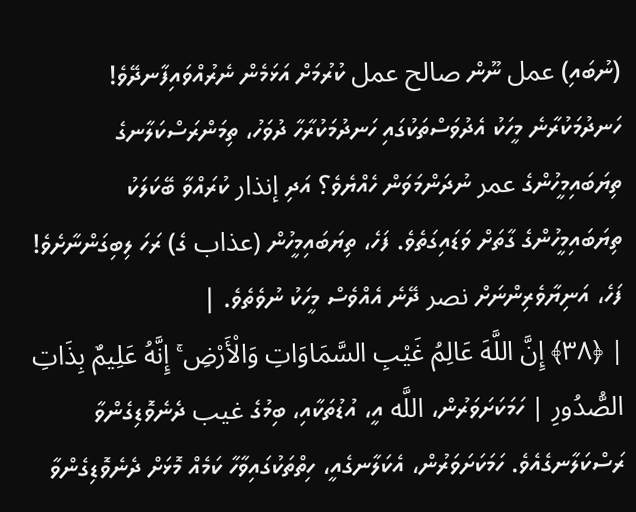(ނުބައި) عمل ނޫން صالح عمل ކުރުމަށް އަޅަމެން ނެރުއްވައިފާނދޭވެ! ހަނދުމަކުރާނެ މީހަކު އެދުވަސްތަކުގައި ހަނދުމަކުރާހާ ދުވަހު، ތިމަންރަސްކަލާނގެ ތިޔަބައިމީހުންގެ عمر ނުދަންމަވަން ހެއްޔެވެ؟ އަދި إنذار ކުރައްވާ ބޭކަލަކު ތިޔަބައިމީހުންގެ ގާތަށް ވަޑައިގަތެވެ. ފަހެ، ތިޔަބައިމީހުން (عذاب ގެ) ރަހަ ލިބިގަންނާށެވެ! ފަހެ، އަނިޔާވެރިންނަށް نصر ދޭނެ އެއްވެސް މީހަކު ނުވެތެވެ. |
| ﴿٣٨﴾ إِنَّ اللَّهَ عَالِمُ غَيْبِ السَّمَاوَاتِ وَالْأَرْضِ ۚ إِنَّهُ عَلِيمٌ بِذَاتِ الصُّدُورِ | ހަމަކަށަވަރުން، اللَّه އީ، އުޑުތަކާއި، ބިމުގެ غيب ދެނެވޮޑިގެންވާ ރަސްކަލާނގެއެވެ. ހަމަކަށަވަރުން، އެކަލާނގެއީ، ހިތްތަކުގައިވާހާ ކަމެއް މޮޅަށް ދެނެވޮޑިގެންވާ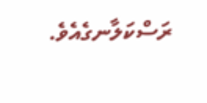ރަސްކަލާނގެއެވެ.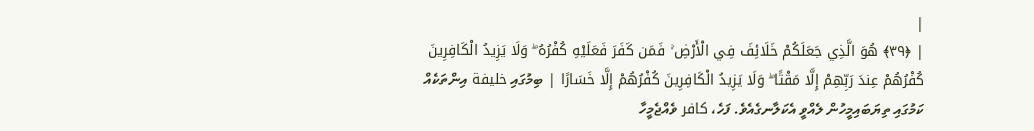|
| ﴿٣٩﴾ هُوَ الَّذِي جَعَلَكُمْ خَلَائِفَ فِي الْأَرْضِ ۚ فَمَن كَفَرَ فَعَلَيْهِ كُفْرُهُ ۖ وَلَا يَزِيدُ الْكَافِرِينَ كُفْرُهُمْ عِندَ رَبِّهِمْ إِلَّا مَقْتًا ۖ وَلَا يَزِيدُ الْكَافِرِينَ كُفْرُهُمْ إِلَّا خَسَارًا | ބިމުގައި خليفة އިންތަކެއް ކަމުގައި ތިޔަބައިމީހުން ލެއްވީ އެކަލާނގެއެވެ. ފަހެ، كافر ވެއްޖެމީހާ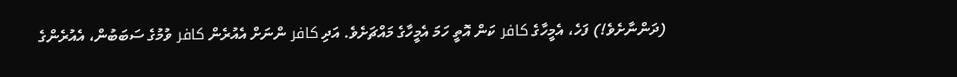(ދަންނާށެވެ!) ފަހެ، އެމީހާގެ كافر ކަން އޮތީ ހަމަ އެމީހާގެ މައްޗަށެވެ. އަދި كافر ންނަށް އެއުރެން كافر ވުމުގެ ސަބަބުން، އެއުރެންގެ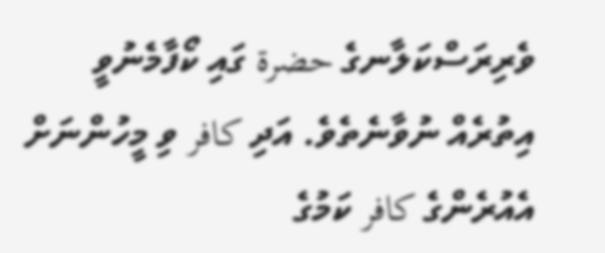ވެރިރަސްކަލާނގެ حضرة ގައި ކޯފާމެނުވީ އިތުރެއް ނުވާނެތެވެ. އަދި كافر ވި މީހުންނަށް އެއުރެންގެ كافر ކަމުގެ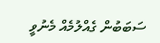ސަބަބުން ގެއްލުމެއް މެނުވީ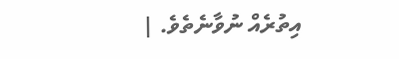އިތުރެއް ނުވާނެތެވެ. |